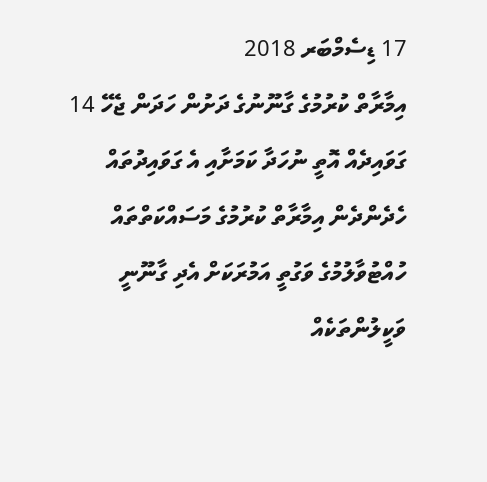17 ޑިސެމްބަރ 2018
އިމާރާތް ކުރުމުގެ ގާނޫނުގެ ދަށުން ހަދަން ޖެހޭ 14 ގަވައިދެއް އޮތީ ނުހަދާ ކަމަށާއި އެ ގަވައިދުތައް ހެދެންދެން އިމާރާތް ކުރުމުގެ މަސައްކަތްތައް ހުއްޓުވާލުމުގެ ވަގުތީ އަމުރަކަށް އެދި ގާނޫނީ ވަކީލުންތަކެއް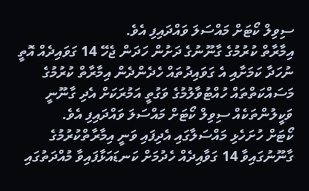ސިވިލް ކޯޓަށް މައްސަލަ ވައްދައިފި އެވެ.
އިމާރާތް ކުރުމުގެ ގާނޫނުގެ ދަށުން ހަދަން ޖެހޭ 14 ގަވައިދެއް އޮތީ ނުހަދާ ކަމަށާއި އެ ގަވައިދުތައް ހެދެންދެން އިމާރާތް ކުރުމުގެ މަސައްކަތްތައް ހުއްޓުވާލުމުގެ ވަގުތީ އަމުރަކަށް އެދި ގާނޫނީ ވަކީލުންތަކެއް ސިވިލް ކޯޓަށް މައްސަލަ ވައްދައިފި އެވެ.
ކޯޓަށް ހުށަހެޅި މައްސަލާގައި އެދިފައި ވަނީ އިމާރާތްކުރުމުގެ ގާނޫނުގައިވާ 14 ގަވާއިދެއް ހެދުމަށް ކަނޑައަޅާފައިވާ މުއްދަތުގައި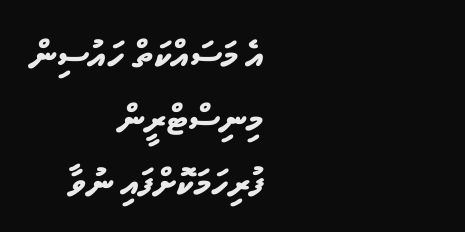އެ މަސައްކަތް ހައުސިން މިނިސްޓްރީން ފުރިހަމަކޮށްފައި ނުވާ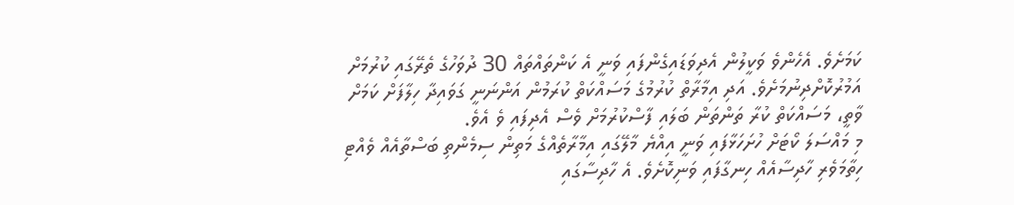ކަމަށެވެ. އެހެންވެ ވަކީލުން އެދިވަޑައިގެންފައި ވަނީ އެ ކަންތައްތައް 30 ދުވަހުގެ ތެރޭގައި ކުރުމަށް އަމުރުކޮށްދިނުމަށެވެ. އަދި އިމާރާތް ކުރުމުގެ މަސައްކަތް ކުރަމުން އަންނަނީ ގަވައިދާ ހިލާފަށް ކަމަށް ވާތީ، މަސައްކަތް ކުރާ ތަންތަން ބަލައި ފާސްކުރުމަށް ވެސް އެދިފައި ވެ އެވެ.
މި މައްސަލަ ކޯޓަށް ހުށަހަޅާފައި ވަނީ އިއްޔެ މާލޭގައި އިމާރާތެއްގެ މަތިން ސިމެންތި ބަސްތާއެއް ވެއްޓި ހިތާމަވެރި ހާދިސާއެއް ހިނގާފައި ވަނިކޮށެވެ. އެ ހާދިސާގައި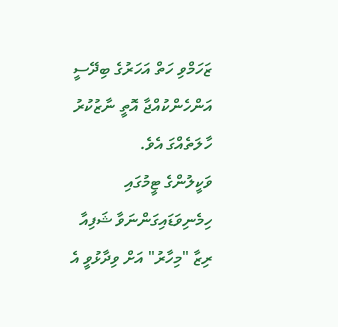ޒަހަމްވި ހަތް އަހަރުގެ ބިދޭސީ އަންހެންކުއްޖާ އޮތީ ނާޒުކުރު ހާލަތެއްގަ އެވެ.
ވަކީލުންގެ ޓީމުގައި ހިމެނިވަޑައިގަންނަވާ ޝަފިއާ ރިޒާ "މިހާރު" އަށް ވިދާޅުވީ އެ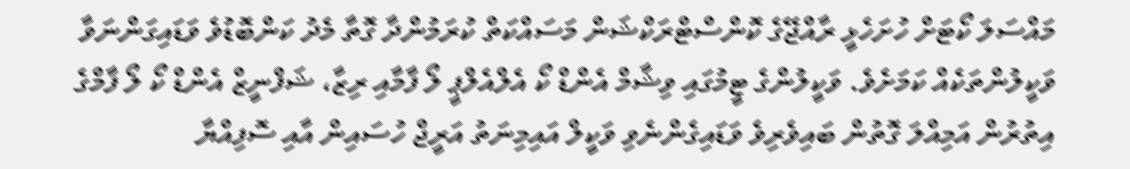މައްސަލަ ކޯޓަށް ހުށަހެޅީ ރާއްޖޭގެ ކޮންސްޓްރަކްޝަން މަސައްކަތް ކުރަމުންދާ ގޮތާ މެދު ކަންބޮޑުވެ ވަޑައިގަންނަވާ ވަކީލުންތަކެއް ކަމަށެވެ. ވަކީލުންގެ ޓީމުގައި ވިޝާމް އެންޑް ކޯ އެލްއެލްޕީ ލޯ ފާމާއި ރިޒާ، ޝަފްނީޒް އެންޑް ކޯ ލޯ ފާމްގެ އިތުރުން އަމިއްލަ ގޮތުން ބައިވެރިވެ ވަޑައިގެންނެވި ވަކީލް އައިމިނަތު އަރީޖް ހުސައިން އާއި ސޮފިއްޔާ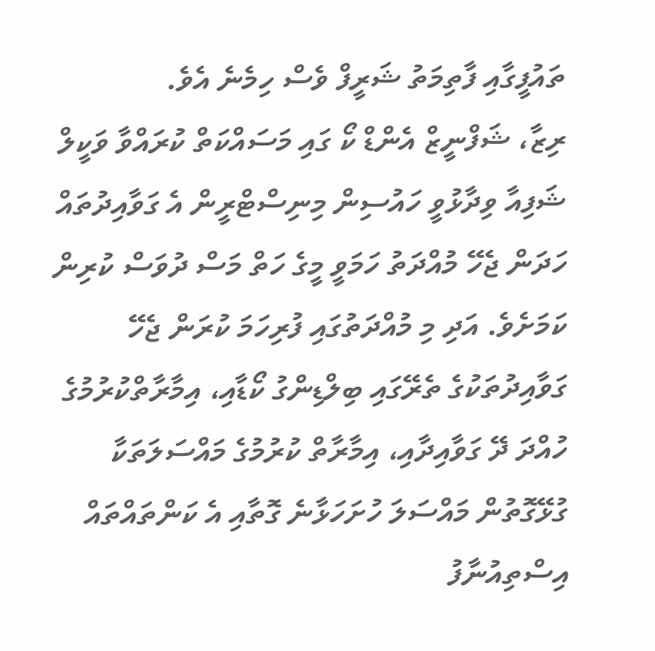ތައުފީގާއި ފާތިމަތު ޝަރީފް ވެސް ހިމެނެ އެވެ.
ރިޒާ، ޝަފްނީޒް އެންޑް ކޯ ގައި މަސައްކަތް ކުރައްވާ ވަކީލް ޝަފިއާ ވިދާޅުވީ ހައުސިން މިނިސްޓްރީން އެ ގަވާއިދުތައް ހަދަން ޖެހޭ މުއްދަތު ހަމަވީ މީގެ ހަތް މަސް ދުވަސް ކުރިން ކަމަށެވެ. އަދި މި މުއްދަތުގައި ފުރިހަމަ ކުރަން ޖެހޭ ގަވާއިދުތަކުގެ ތެރޭގައި ބިލްޑިންގު ކޯޑާއި، އިމާރާތްކުރުމުގެ ހުއްދަ ދޭ ގަވާއިދާއި، އިމާރާތް ކުރުމުގެ މައްސަލަތަކާ ގުޅޭގޮތުން މައްސަލަ ހުށަހަޅާނެ ގޮތާއި އެ ކަންތައްތައް އިސްތިއުނާފު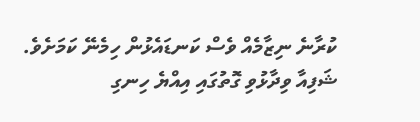ކުރާނެ ނިޒާމެއް ވެސް ކަނޑައެޅުން ހިމެނޭ ކަމަށެވެ.
ޝަފިއާ ވިދާޅުވި ގޮތުގައި އިއްޔެ ހިނގި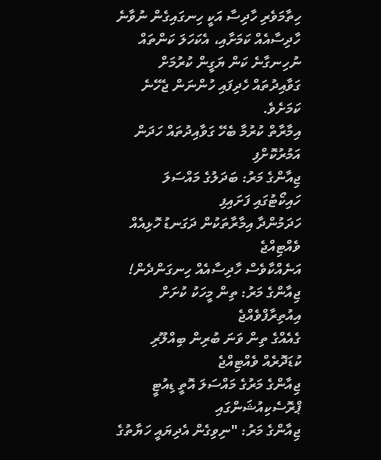ހިތާމަވެރި ހާދިސާ އަކީ ހިނގައިގެން ނުވާނެ ހާދިސާއެއް ކަމަށާއި، އެކަހަލަ ކަންތައް ނުހިނގާނެ ކަން ޔަގީން ކުރުމަށް ގަވާއިދުތައް ހެދިފައި ހުންނަން ޖެހޭނެ ކަމަށެވެ.
އިމާރާތް ކުރުމާ ބެހޭ ގަވާއިދުތައް ހަދަން އަމުރުކޮށްފި
ޖިއާންގެ މަރު: ބަދަލުގެ މައްސަލަ ހައިކޯޓުގައި ފަށައިފި
ހަދަމުންދާ އިމާރާތަކުން ދަގަނޑު ހޮޅިއެއް ވެއްޓިއްޖެ
އަނެއްކާވެސް ހާދިސާއެއް ހިނގަންދެން!
ޖިއާންގެ މަރު: ތިން މީހަކު ކުށަށް އިއުތިރާފްވެއްޖެ
ގެއެއްގެ ތިން ވަނަ ބުރިން ބިއްލޫރި ކުޑަދޮރެއް ވެއްޓިއްޖެ
ޖިއާންގެ މަރުގެ މައްސަލަ އޮތީ ޑިއުޓީ ޕްރޮސެކިއުޝަންގައި
ޖިއާންގެ މަރު: "ނިވިގެން އެދިޔައީ ހަޔާތުގެ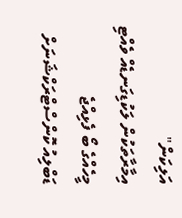އަލިކަން"
އިމާރާތަކުން ލަކުޑިގަނޑެއް ވެއްޓި މީހެއްގެ ބޯ ފެޅިއްޖެ
ޑަބްލިއު ކޮންސްޓްރަކްޝަނަށް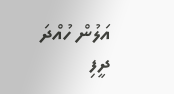އަލުން ހުއްދަ ދީފި